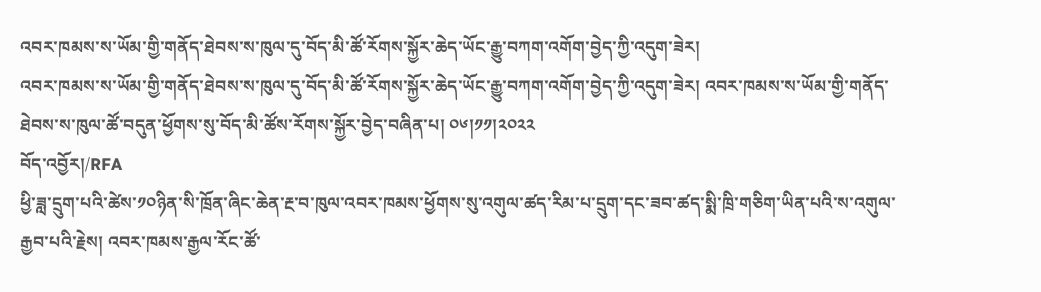འབར་ཁམས་ས་ཡོམ་གྱི་གནོད་ཐེབས་ས་ཁུལ་དུ་བོད་མི་ཚོ་རོགས་སྐྱོར་ཆེད་ཡོང་རྒྱུ་བཀག་འགོག་བྱེད་ཀྱི་འདུག་ཟེར།
འབར་ཁམས་ས་ཡོམ་གྱི་གནོད་ཐེབས་ས་ཁུལ་དུ་བོད་མི་ཚོ་རོགས་སྐྱོར་ཆེད་ཡོང་རྒྱུ་བཀག་འགོག་བྱེད་ཀྱི་འདུག་ཟེར། འབར་ཁམས་ས་ཡོམ་གྱི་གནོད་ཐེབས་ས་ཁུལ་ཚོ་བདུན་ཕྱོགས་སུ་བོད་མི་ཚོས་རོགས་སྐྱོར་བྱེད་བཞིན་པ། ༠༦།༡༡།༢༠༢༢
བོད་འབྱོར།/RFA
ཕྱི་ཟླ་དྲུག་པའི་ཚེས་༡༠ཉིན་སི་ཁྲོན་ཞིང་ཆེན་རྔ་བ་ཁུལ་འབར་ཁམས་ཕྱོགས་སུ་འགུལ་ཚད་རིམ་པ་དྲུག་དང་ཟབ་ཚད་སྨི་ཁྲི་གཅིག་ཡིན་པའི་ས་འགུལ་རྒྱབ་པའི་རྗེས། འབར་ཁམས་རྒྱལ་རོང་ཚོ་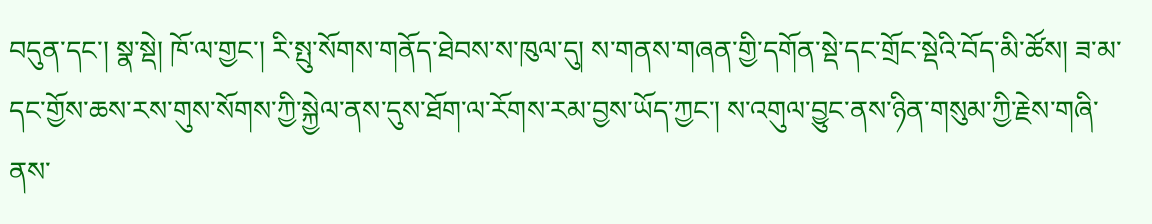བདུན་དང་། སྣ་སྡེ། ཁོ་ལ་གྱང་། རི་སྤུ་སོགས་གནོད་ཐེབས་ས་ཁུལ་དུ། ས་གནས་གཞན་གྱི་དགོན་སྡེ་དང་གྲོང་སྡེའི་བོད་མི་ཚོས། ཟ་མ་དང་གྱོས་ཆས་རས་གུས་སོགས་ཀྱི་སྐྱེལ་ནས་དུས་ཐོག་ལ་རོགས་རམ་བྱས་ཡོད་ཀྱང་། ས་འགུལ་བྱུང་ནས་ཉིན་གསུམ་ཀྱི་རྗེས་གཞི་ནས་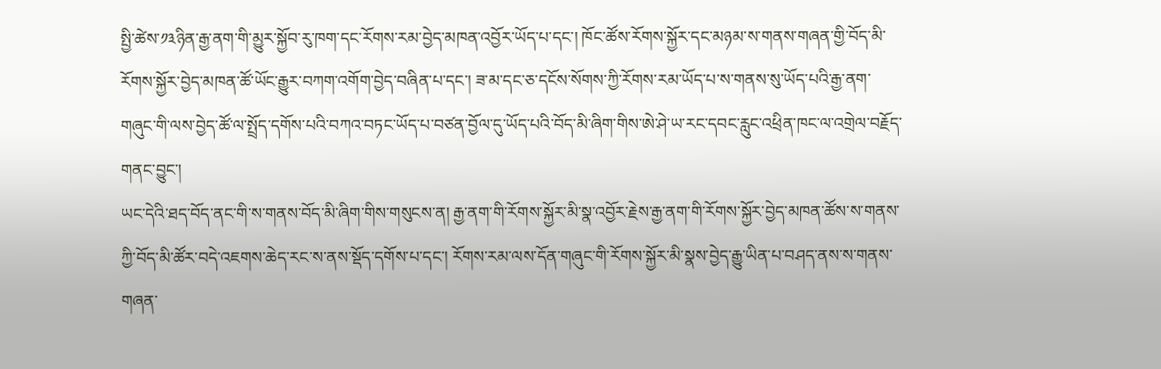སྤྱི་ཚེས་༡༣ཉིན་རྒྱ་ནག་གི་མྱུར་སྐྱོབ་རུ་ཁག་དང་རོགས་རམ་བྱེད་མཁན་འབྱོར་ཡོད་པ་དང་། ཁོང་ཚོས་རོགས་སྐྱོར་དང་མཉམ་ས་གནས་གཞན་གྱི་བོད་མི་རོགས་སྐྱོར་བྱེད་མཁན་ཚོ་ཡོང་རྒྱུར་བཀག་འགོག་བྱེད་བཞིན་པ་དང་། ཟ་མ་དང་ཅ་དངོས་སོགས་ཀྱི་རོགས་རམ་ཡོད་པ་ས་གནས་སུ་ཡོད་པའི་རྒྱ་ནག་གཞུང་གི་ལས་བྱེད་ཚོ་ལ་སྤྲོད་དགོས་པའི་བཀའ་བཏང་ཡོད་པ་བཙན་བྱོལ་དུ་ཡོད་པའི་བོད་མི་ཞིག་གིས་ཨེ་ཤེ་ཡ་རང་དབང་རླུང་འཕྲིན་ཁང་ལ་འགྲེལ་བརྗོད་གནང་བྱུང་།
ཡང་དེའི་ཐད་བོད་ནང་གི་ས་གནས་བོད་མི་ཞིག་གིས་གསུངས་ན། རྒྱ་ནག་གི་རོགས་སྐྱོར་མི་སྣ་འབྱོར་རྗེས་རྒྱ་ནག་གི་རོགས་སྐྱོར་བྱེད་མཁན་ཚོས་ས་གནས་ཀྱི་བོད་མི་ཚོར་བདེ་འཇགས་ཆེད་རང་ས་ནས་སྡོད་དགོས་པ་དང་། རོགས་རམ་ལས་དོན་གཞུང་གི་རོགས་སྐྱོར་མི་སྣས་བྱེད་རྒྱུ་ཡིན་པ་བཤད་ནས་ས་གནས་གཞན་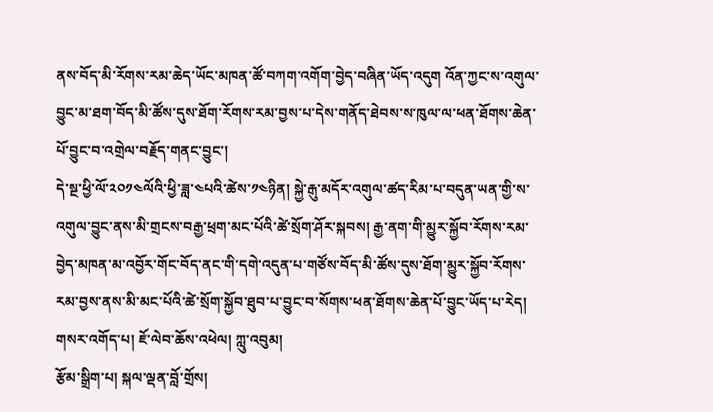ནས་བོད་མི་རོགས་རམ་ཆེད་ཡོང་མཁན་ཚོ་བཀག་འགོག་བྱེད་བཞིན་ཡོད་འདུག འོན་ཀྱང་ས་འགུལ་བྱུང་མ་ཐག་བོད་མི་ཚོས་དུས་ཐོག་རོགས་རམ་བྱས་པ་དེས་གནོད་ཐེབས་ས་ཁུལ་ལ་ཕན་ཐོགས་ཆེན་པོ་བྱུང་བ་འགྲེལ་བརྗོད་གནང་བྱུང་།
དེ་སྔ་ཕྱི་ལོ་༢༠༡༤ལོའི་ཕྱི་ཟླ་༤པའི་ཚེས་༡༤ཉིན། སྐྱེ་རྒུ་མདོར་འགུལ་ཚད་རིམ་པ་བདུན་ཡན་གྱི་ས་འགུལ་བྱུང་ནས་མི་གྲངས་བརྒྱ་ཕྲག་མང་པོའི་ཚེ་སྲོག་ཤོར་སྐབས། རྒྱ་ནག་གི་མྱུར་སྐྱོབ་རོགས་རམ་བྱེད་མཁན་མ་འབྱོར་གོང་བོད་ནང་གི་དགེ་འདུན་པ་གཙོས་བོད་མི་ཚོས་དུས་ཐོག་མྱུར་སྐྱོབ་རོགས་རམ་བྱས་ནས་མི་མང་པོའི་ཚེ་སྲོག་སྐྱོབ་ཐུབ་པ་བྱུང་བ་སོགས་ཕན་ཐོགས་ཆེན་པོ་བྱུང་ཡོད་པ་རེད།
གསར་འགོད་པ། ཇོ་ལེབ་ཆོས་འཕེལ། ཀླུ་འབུམ།
རྩོམ་སྒྲིག་པ། སྐལ་ལྡན་བློ་གྲོས།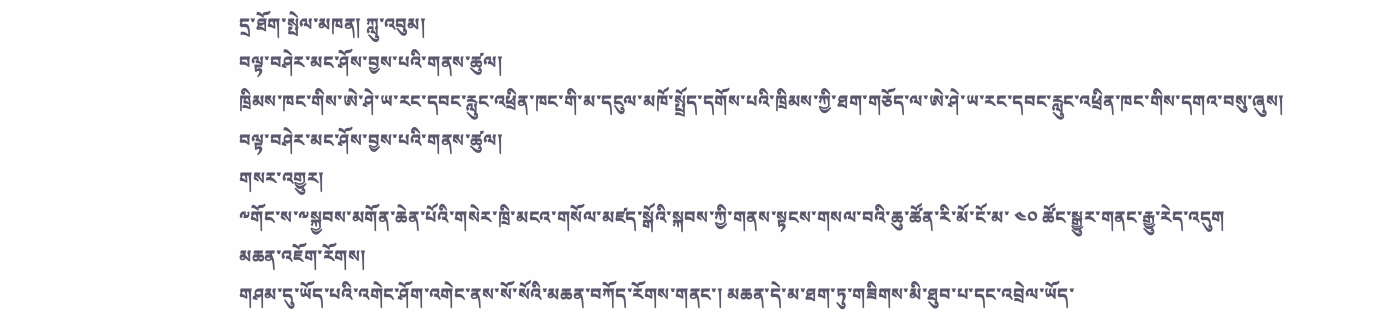དྲ་ཐོག་སྤེལ་མཁན། ཀླུ་འབུམ།
བལྟ་བཤེར་མང་ཤོས་བྱས་པའི་གནས་ཚུལ།
ཁྲིམས་ཁང་གིས་ཨེ་ཤེ་ཡ་རང་དབང་རླུང་འཕྲིན་ཁང་གི་མ་དངུལ་མཁོ་སྤྲོད་དགོས་པའི་ཁྲིམས་ཀྱི་ཐག་གཅོད་ལ་ཨེ་ཤེ་ཡ་རང་དབང་རླུང་འཕྲིན་ཁང་གིས་དགའ་བསུ་ཞུས།
བལྟ་བཤེར་མང་ཤོས་བྱས་པའི་གནས་ཚུལ།
གསར་འགྱུར།
༸གོང་ས་༸སྐྱབས་མགོན་ཆེན་པོའི་གསེར་ཁྲི་མངའ་གསོལ་མཛད་སྒོའི་སྐབས་ཀྱི་གནས་སྟངས་གསལ་བའི་ཆུ་ཚོན་རི་མོ་ངོ་མ་ ༤༠ ཚོང་སྒྱུར་གནང་རྒྱུ་རེད་འདུག
མཆན་འཇོག་རོགས།
གཤམ་དུ་ཡོད་པའི་འགེང་ཤོག་འགེང་ནས་སོ་སོའི་མཆན་བཀོད་རོགས་གནང་། མཆན་དེ་མ་ཐག་ཏུ་གཟིགས་མི་ཐུབ་པ་དང་འབྲེལ་ཡོད་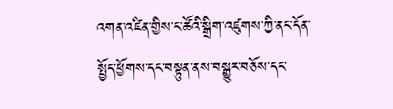འགན་འཛིན་གྱིས་ང་ཚོའི་སྒྲིག་འཛུགས་ཀྱི་ནང་དོན་སྤྱོད་ཕྱོགས་དང་བསྟུན་ནས་བསྒྱུར་བཅོས་དང་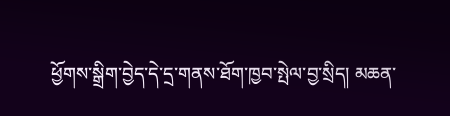ཕྱོགས་སྒྲིག་བྱེད་དེ་དྲ་གནས་ཐོག་ཁྱབ་སྤེལ་བྱ་སྲིད། མཆན་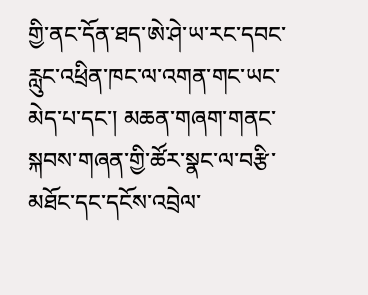གྱི་ནང་དོན་ཐད་ཨེ་ཤེ་ཡ་རང་དབང་རླུང་འཕྲིན་ཁང་ལ་འགན་གང་ཡང་མེད་པ་དང་། མཆན་གཞག་གནང་སྐབས་གཞན་གྱི་ཚོར་སྣང་ལ་བརྩི་མཐོང་དང་དངོས་འབྲེལ་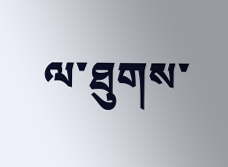ལ་ཐུགས་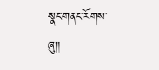སྣང་གནང་རོགས་ཞུ༎